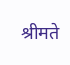श्रीमते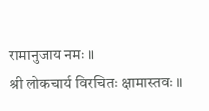रामानुजाय नमः ॥
श्री लोकचार्य विरचितः क्षामास्तवः ॥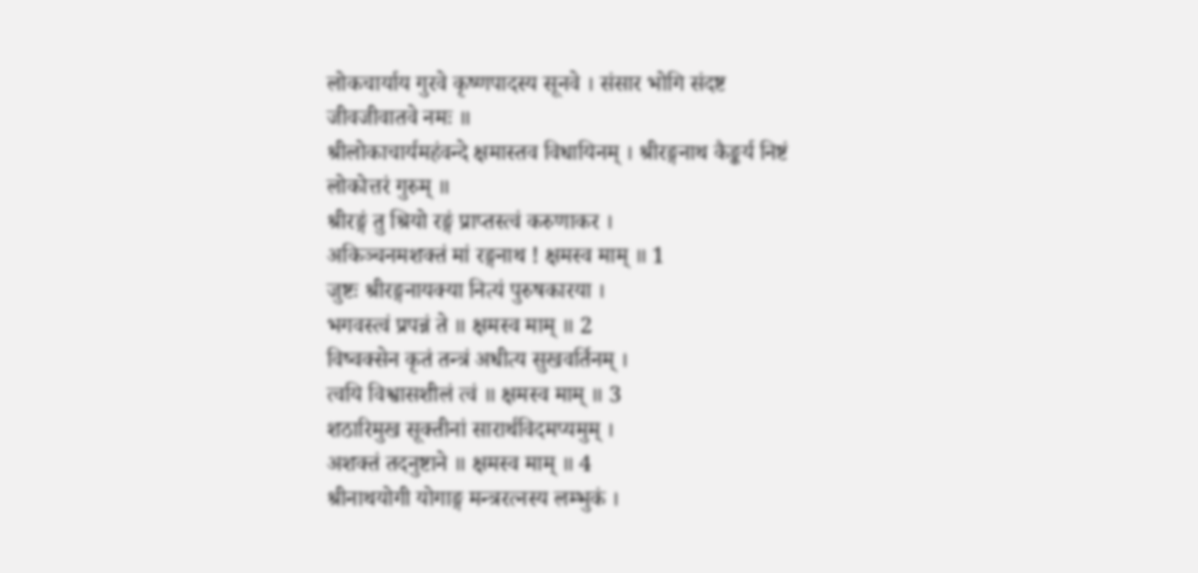लोकचार्याय गुरवे कृष्णपादस्य सूनवे । संसार भोगि संदष्ट जीवजीवातवे नमः ॥
श्रीलोकाचार्यमहंवन्दे क्षमास्तव विधायिनम् । श्रीरङ्गनाथ कैङ्कर्य निष्टं लोकोत्तरं गुरुम् ॥
श्रीरङ्गं तु श्रियो रङ्गं प्राप्तस्त्वं करुणाकर ।
अकिञ्चनमशक्तं मां रङ्गनाथ ! क्षमस्व माम् ॥ 1
जुष्टः श्रीरङ्गनायक्या नित्यं पुरुषकारया ।
भगवस्त्वं प्रपन्नं ते ॥ क्षमस्व माम् ॥ 2
विष्वक्सेन कृतं तन्त्रं अधीत्य सुखवर्तिनम् ।
त्वयि विश्वासशीलं त्वं ॥ क्षमस्व माम् ॥ 3
शठारिमुख सूक्तीनां सारार्थविदमप्यमुम् ।
अशक्तं तदनुष्टाने ॥ क्षमस्व माम् ॥ 4
श्रीनाथयोगी योगाङ्ग मन्त्ररत्नस्य लम्भुकं ।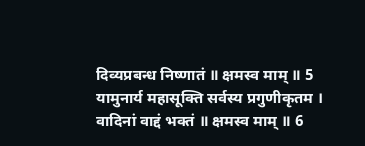दिव्यप्रबन्ध निष्णातं ॥ क्षमस्व माम् ॥ 5
यामुनार्य महासूक्ति सर्वस्य प्रगुणीकृतम ।
वादिनां वाद्दं भक्तं ॥ क्षमस्व माम् ॥ 6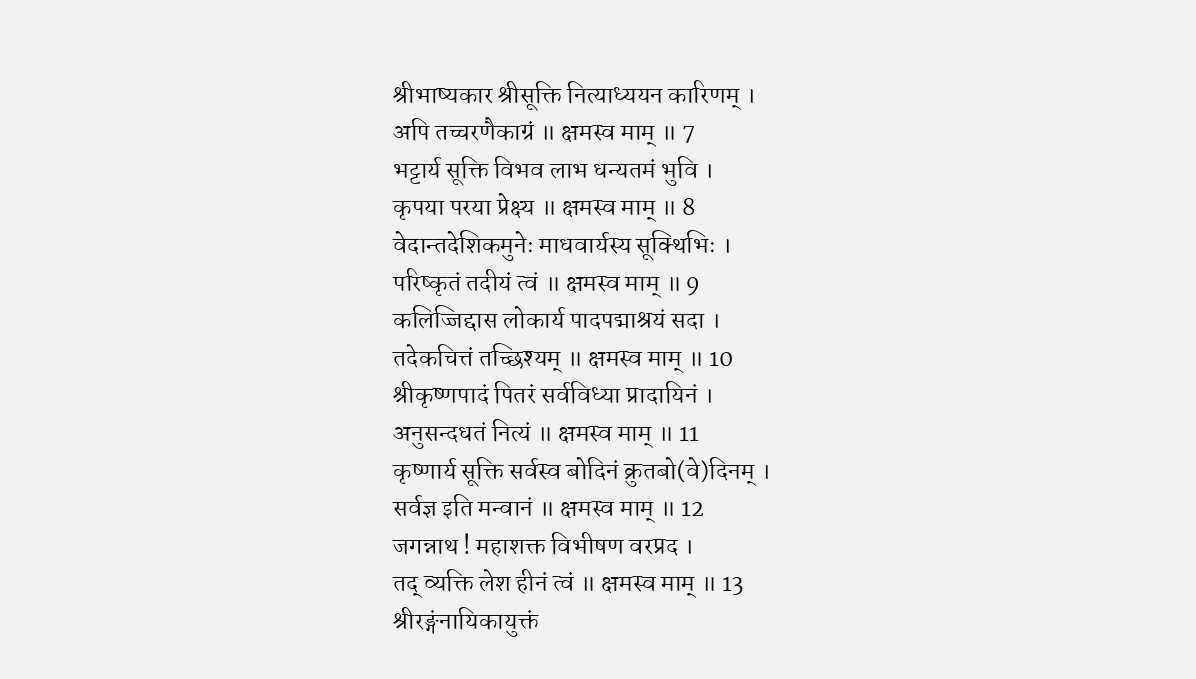श्रीभाष्यकार श्रीसूक्ति नित्याध्ययन कारिणम् ।
अपि तच्चरणैकाग्रं ॥ क्षमस्व माम् ॥ 7
भट्टार्य सूक्ति विभव लाभ धन्यतमं भुवि ।
कृपया परया प्रेक्ष्य ॥ क्षमस्व माम् ॥ 8
वेदान्तदेशिकमुनेः माधवार्यस्य सूक्थिभिः ।
परिष्कृतं तदीयं त्वं ॥ क्षमस्व माम् ॥ 9
कलिज्जिद्दास लोकार्य पादपद्माश्रयं सदा ।
तदेकचित्तं तच्छिश्यम् ॥ क्षमस्व माम् ॥ 10
श्रीकृष्णपादं पितरं सर्वविध्या प्रादायिनं ।
अनुसन्दधतं नित्यं ॥ क्षमस्व माम् ॥ 11
कृष्णार्य सूक्ति सर्वस्व बोदिनं क्रुतबो(वे)दिनम् ।
सर्वज्ञ इति मन्वानं ॥ क्षमस्व माम् ॥ 12
जगन्नाथ ! महाशक्त विभीषण वरप्रद ।
तद् व्यक्ति लेश हीनं त्वं ॥ क्षमस्व माम् ॥ 13
श्रीरङ्गंनायिकायुक्तं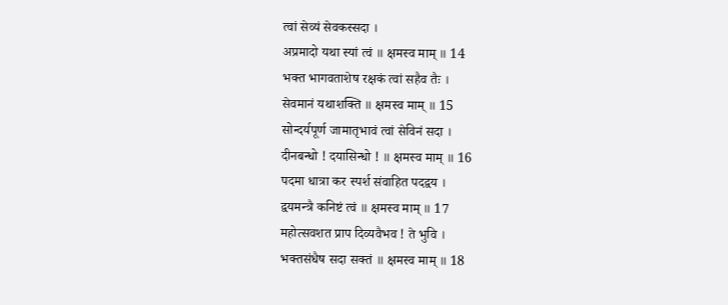त्वां सेव्यं सेवकस्सदा ।
अप्रमादो यथा स्यां त्वं ॥ क्षमस्व माम् ॥ 14
भक्त भागवताशेष रक्षकं त्वां सहैव तैः ।
सेवमानं यथाशक्ति ॥ क्षमस्व माम् ॥ 15
सोन्दर्यपूर्ण जामातृभावं त्वां सेविनं सदा ।
दीनबन्धो ! दयासिन्धो ! ॥ क्षमस्व माम् ॥ 16
पदमा धात्रा कर स्पर्श संवाहित पदद्वय ।
द्वयमन्त्रै कनिष्टं त्वं ॥ क्षमस्व माम् ॥ 17
महोत्सवशत प्राप दिव्यवैभव ! ते भुवि ।
भक्तसंधैष सदा सक्तं ॥ क्षमस्व माम् ॥ 18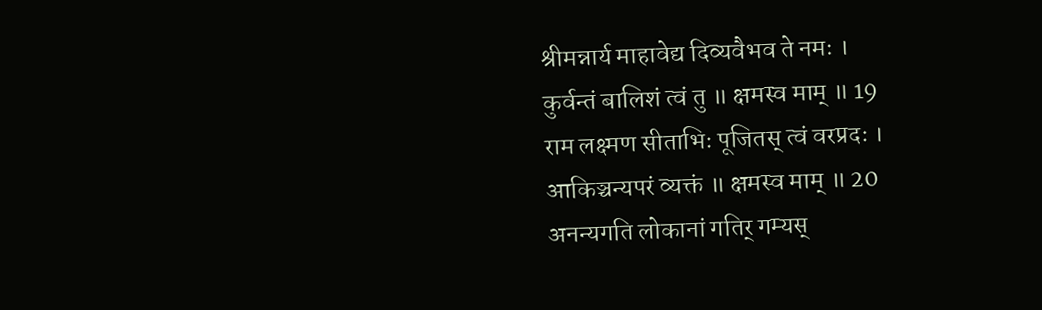श्रीमन्नार्य माहावेद्य दिव्यवैभव ते नमः ।
कुर्वन्तं बालिशं त्वं तु ॥ क्षमस्व माम् ॥ 19
राम लक्ष्मण सीताभिः पूजितस् त्वं वरप्रदः ।
आकिञ्चन्यपरं व्यक्तं ॥ क्षमस्व माम् ॥ 20
अनन्यगति लोकानां गतिर् गम्यस्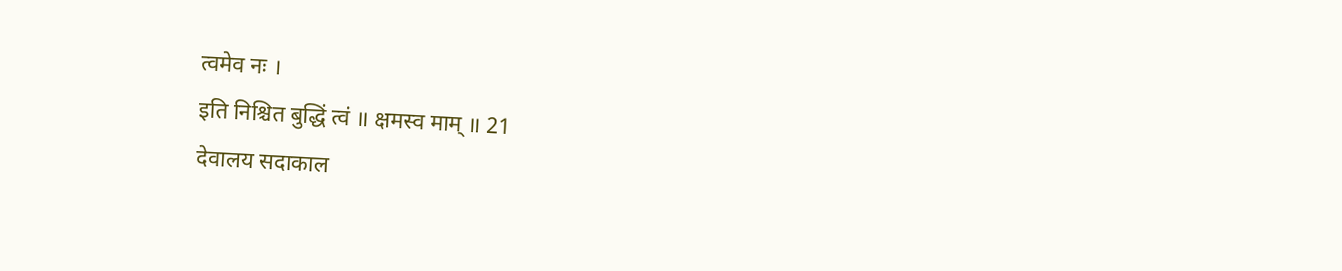त्वमेव नः ।
इति निश्चित बुद्धिं त्वं ॥ क्षमस्व माम् ॥ 21
देवालय सदाकाल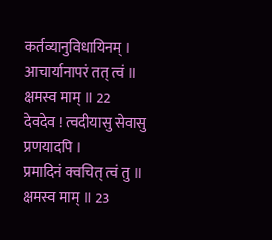कर्तव्यानुविधायिनम् ।
आचार्यानापरं तत् त्वं ॥ क्षमस्व माम् ॥ 22
देवदेव ! त्वदीयासु सेवासु प्रणयादपि ।
प्रमादिनं क्वचित् त्वं तु ॥ क्षमस्व माम् ॥ 23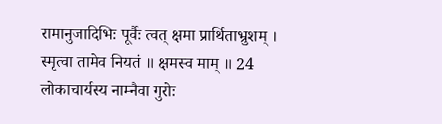रामानुजादिभिः पूर्वैः त्वत् क्षमा प्रार्थिताभ्रुशम् ।
स्मृत्वा तामेव नियतं ॥ क्षमस्व माम् ॥ 24
लोकाचार्यस्य नाम्नैवा गुरोः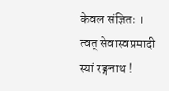केवल संज्ञितः ।
त्वत् सेवास्वप्रमादी स्यां रङ्गनाथ !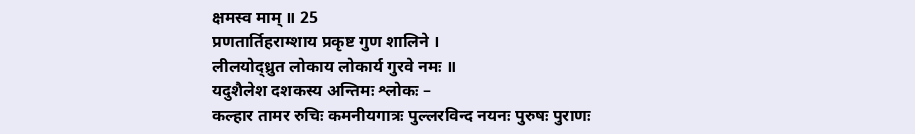क्षमस्व माम् ॥ 25
प्रणतार्तिहराम्शाय प्रकृष्ट गुण शालिने ।
लीलयोद्ध्रुत लोकाय लोकार्य गुरवे नमः ॥
यदुशैलेश दशकस्य अन्तिमः श्लोकः –
कल्हार तामर रुचिः कमनीयगात्रः पुल्लरविन्द नयनः पुरुषः पुराणः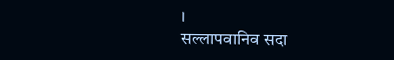।
सल्लापवानिव सदा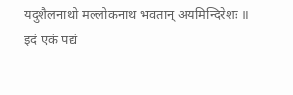यदुशैलनाथो मल्लोकनाथ भवतान् अयमिन्दिरेशः ॥
इदं एकं पद्यं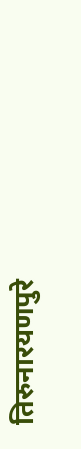तिरुनारयणपुरे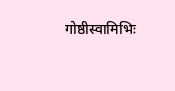गोष्ठीस्वामिभिः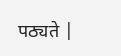पठ्यते |